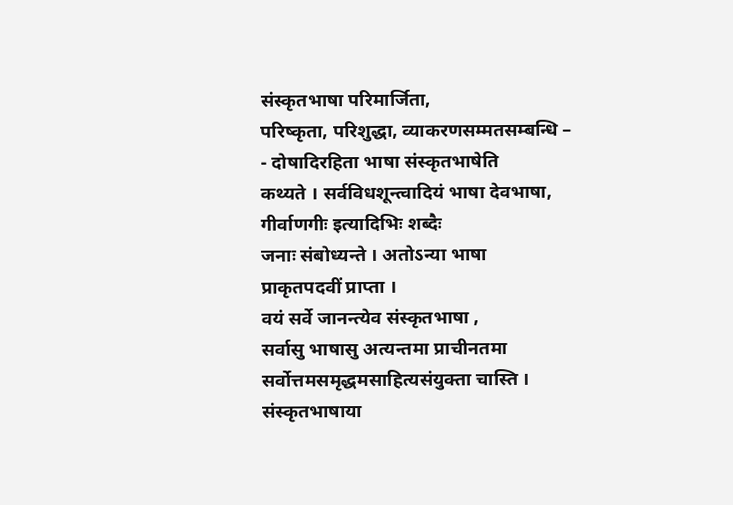संस्कृतभाषा परिमार्जिता,
परिष्कृता, परिशुद्धा, व्याकरणसम्मतसम्बन्धि –
- दोषादिरहिता भाषा संस्कृतभाषेति
कथ्यते । सर्वविधशून्त्वादियं भाषा देवभाषा,
गीर्वाणगीः इत्यादिभिः शब्दैः
जनाः संबोध्यन्ते । अतोऽन्या भाषा
प्राकृतपदवीं प्राप्ता ।
वयं सर्वे जानन्त्येव संस्कृतभाषा ,
सर्वासु भाषासु अत्यन्तमा प्राचीनतमा सर्वोत्तमसमृद्धमसाहित्यसंयुक्ता चास्ति । संस्कृतभाषाया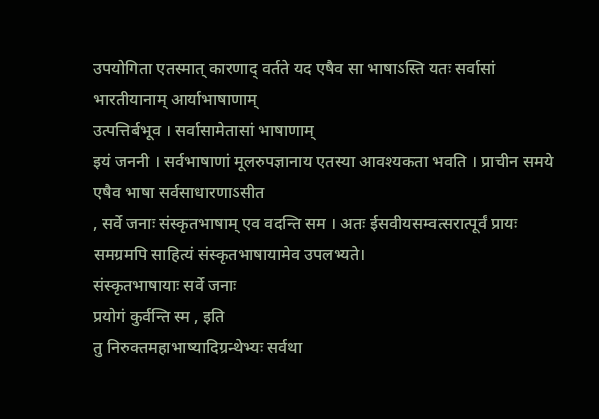उपयोगिता एतस्मात् कारणाद् वर्तते यद एषैव सा भाषाऽस्ति यतः सर्वासां
भारतीयानाम् आर्याभाषाणाम्
उत्पत्तिर्बभूव । सर्वासामेतासां भाषाणाम्
इयं जननी । सर्वभाषाणां मूलरुपज्ञानाय एतस्या आवश्यकता भवति । प्राचीन समये एषैव भाषा सर्वसाधारणाऽसीत
, सर्वे जनाः संस्कृतभाषाम् एव वदन्ति सम । अतः ईसवीयसम्वत्सरात्पूर्वं प्रायः
समग्रमपि साहित्यं संस्कृतभाषायामेव उपलभ्यते।
संस्कृतभाषायाः सर्वे जनाः
प्रयोगं कुर्वन्ति स्म , इति
तु निरुक्तमहाभाष्यादिग्रन्थेभ्यः सर्वथा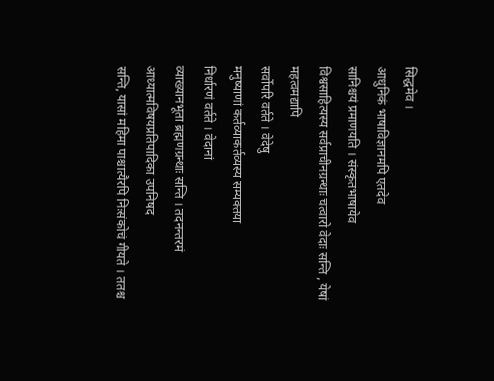सिद्धमेव ।
आधुनिकं भाषाविज्ञानमपि एतदेव
सानिश्चयं प्रमाणयति । संस्कृतभाषायेव
विश्वसाहित्यस्य सर्वप्राचीनग्रन्थाः चत्वारो वेदाः सन्ति , येषां महत्वमद्यापि
सर्वोपरि वर्तते । वेदेषु
मनुष्याणां कर्तव्याकर्तव्यस्य सम्यक्तया
निर्धारणं वर्तते । वेदानां
व्याख्यानभूता ब्रह्मणग्रन्थाः सन्ति । तदनन्तरमं आध्यात्मविषयप्रतिपादिका उपनिषद
सन्ति, यासां महिमा पाश्चात्यैरपि निःसंकोचं गीयते । ततश्च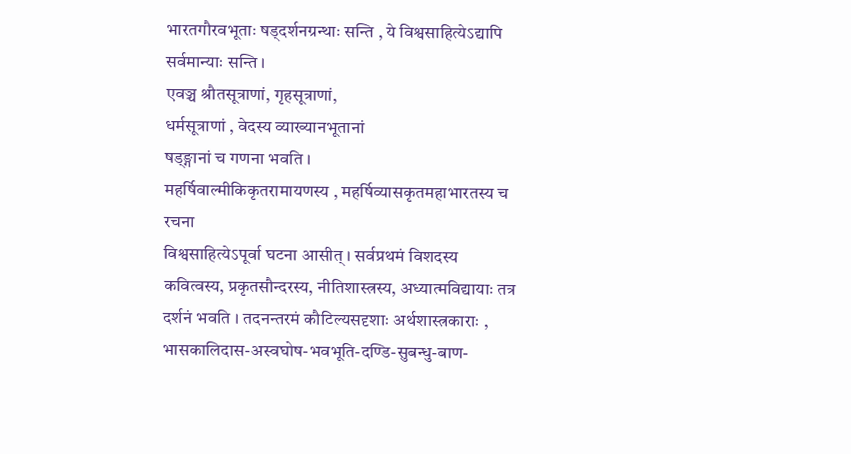भारतगौरवभूताः षड्दर्शनग्रन्थाः सन्ति , ये विश्वसाहित्येऽद्यापि सर्वमान्याः सन्ति ।
एवञ्च श्रौतसूत्राणां, गृहसूत्राणां,
धर्मसूत्राणां , वेदस्य व्याख्यानभूतानां
षड्ङ्गानां च गणना भवति ।
महर्षिवाल्मीकिकृतरामायणस्य , महर्षिव्यासकृतमहाभारतस्य च रचना
विश्वसाहित्येऽपूर्वा घटना आसीत् । सर्वप्रथमं विशदस्य कवित्वस्य, प्रकृतसौन्दरस्य, नीतिशास्त्रस्य, अध्यात्मविद्यायाः तत्र दर्शनं भवति । तदनन्तरमं कौटिल्यसदृशाः अर्थशास्त्रकाराः ,
भासकालिदास-अस्वघोष-भवभूति-दण्डि-सुबन्धु-बाण-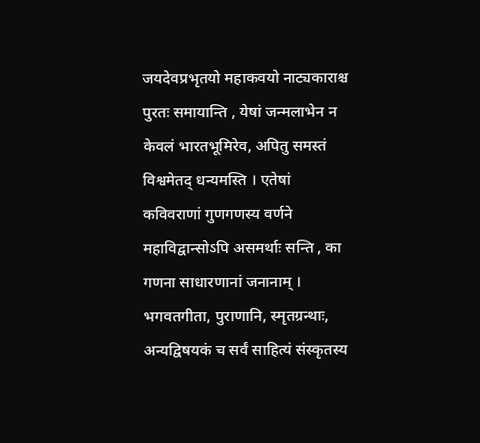जयदेवप्रभृतयो महाकवयो नाट्यकाराश्च
पुरतः समायान्ति , येषां जन्मलाभेन न केवलं भारतभूमिरेव, अपितु समस्तं विश्वमेतद् धन्यमस्ति । एतेषां
कविवराणां गुणगणस्य वर्णने
महाविद्वान्सोऽपि असमर्थाः सन्ति , का गणना साधारणानां जनानाम् । भगवतगीता, पुराणानि, स्मृतग्रन्थाः,
अन्यद्विषयकं च सर्वं साहित्यं संस्कृतस्य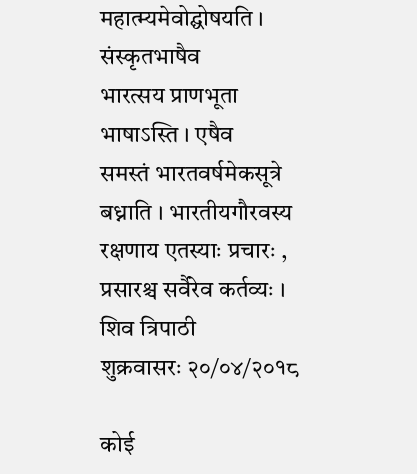महात्म्यमेवोद्घोषयति ।
संस्कृतभाषैव
भारत्सय प्राणभूता भाषाऽस्ति । एषैव
समस्तं भारतवर्षमेकसूत्रे बध्नाति । भारतीयगौरवस्य रक्षणाय एतस्याः प्रचारः ,
प्रसारश्च सर्वैरेव कर्तव्यः ।
शिव त्रिपाठी
शुक्रवासरः २०/०४/२०१८

कोई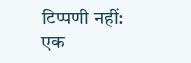टिप्पणी नहीं:
एक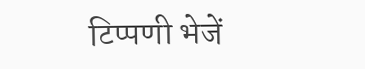टिप्पणी भेजें